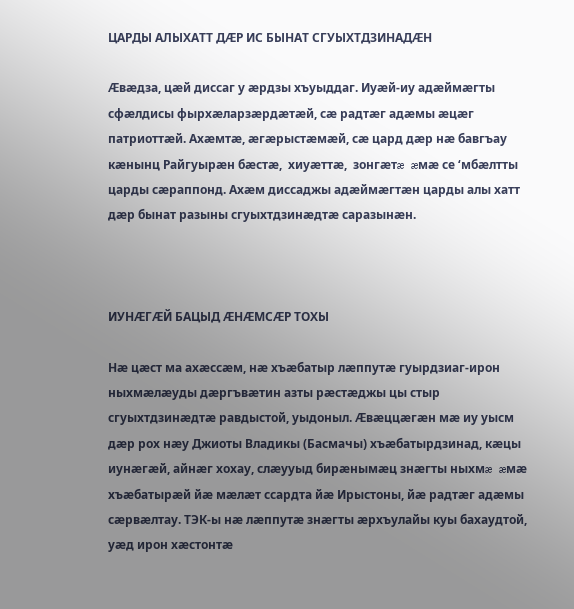ЦАРДЫ АЛЫХАТТ ДÆР ИС БЫНАТ СГУЫХТДЗИНАДÆН

Æвæдза, цæй диссаг у æрдзы хъуыддаг. Иуæй-иу адæймæгты сфæлдисы фырхæларзæрдæтæй, сæ радтæг адæмы æцæг патриоттæй. Ахæмтæ, æгæрыстæмæй, сæ цард дæр нæ бавгъау кæнынц Райгуырæн бæстæ,  хиуæттæ,  зонгæтæ æмæ се ‘мбæлтты царды сæраппонд. Ахæм диссаджы адæймæгтæн царды алы хатт дæр бынат разыны сгуыхтдзинæдтæ саразынæн.



ИУНÆГÆЙ БАЦЫД ÆНÆМСÆР ТОХЫ

Нæ цæст ма ахæссæм, нæ хъæбатыр лæппутæ гуырдзиаг-ирон ныхмæлæуды дæргъвæтин азты рæстæджы цы стыр сгуыхтдзинæдтæ равдыстой, уыдоныл. Æвæццæгæн мæ иу уысм дæр рох нæу Джиоты Владикы (Басмачы) хъæбатырдзинад, кæцы иунæгæй, айнæг хохау, слæууыд бирæнымæц знæгты ныхмæ æмæ хъæбатырæй йæ мæлæт ссардта йæ Ирыстоны, йæ радтæг адæмы сæрвæлтау. ТЭК-ы нæ лæппутæ знæгты æрхъулайы куы бахаудтой, уæд ирон хæстонтæ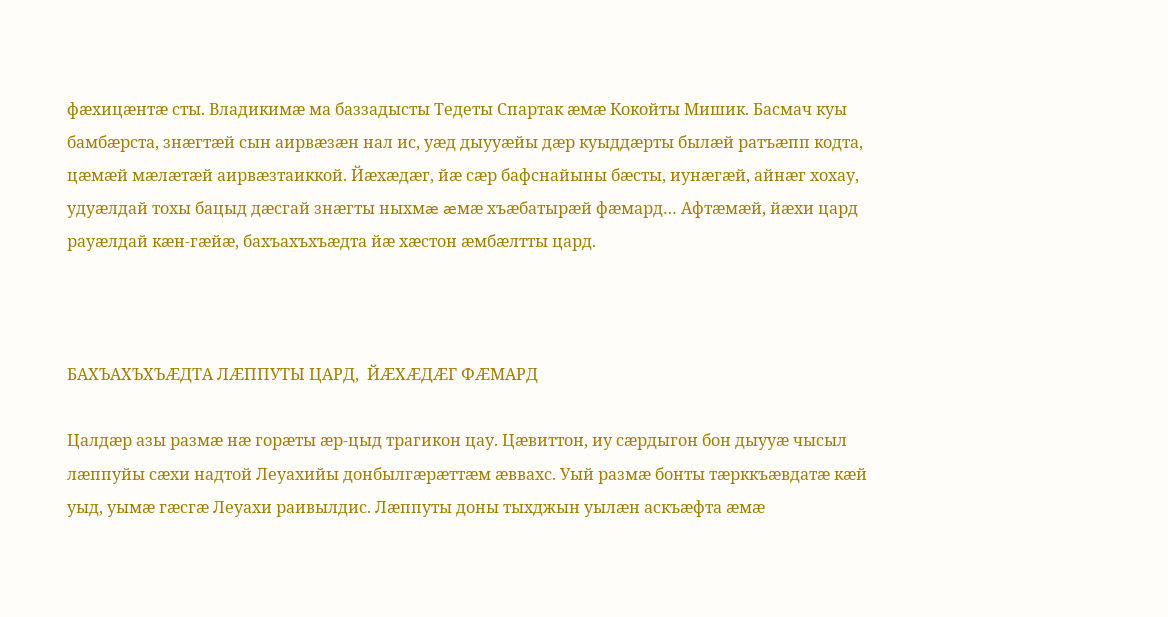фæхицæнтæ сты. Владикимæ ма баззадысты Тедеты Спартак æмæ Кокойты Мишик. Басмач куы бамбæрста, знæгтæй сын аирвæзæн нал ис, уæд дыууæйы дæр куыддæрты былæй ратъæпп кодта, цæмæй мæлæтæй аирвæзтаиккой. Йæхæдæг, йæ сæр бафснайыны бæсты, иунæгæй, айнæг хохау, удуæлдай тохы бацыд дæсгай знæгты ныхмæ æмæ хъæбатырæй фæмард… Афтæмæй, йæхи цард рауæлдай кæн-гæйæ, бахъахъхъæдта йæ хæстон æмбæлтты цард.



БАХЪАХЪХЪÆДТА ЛÆППУТЫ ЦАРД,  ЙÆХÆДÆГ ФÆМАРД

Цалдæр азы размæ нæ горæты æр-цыд трагикон цау. Цæвиттон, иу сæрдыгон бон дыууæ чысыл лæппуйы сæхи надтой Леуахийы донбылгæрæттæм æввахс. Уый размæ бонты тæрккъæвдатæ кæй уыд, уымæ гæсгæ Леуахи раивылдис. Лæппуты доны тыхджын уылæн аскъæфта æмæ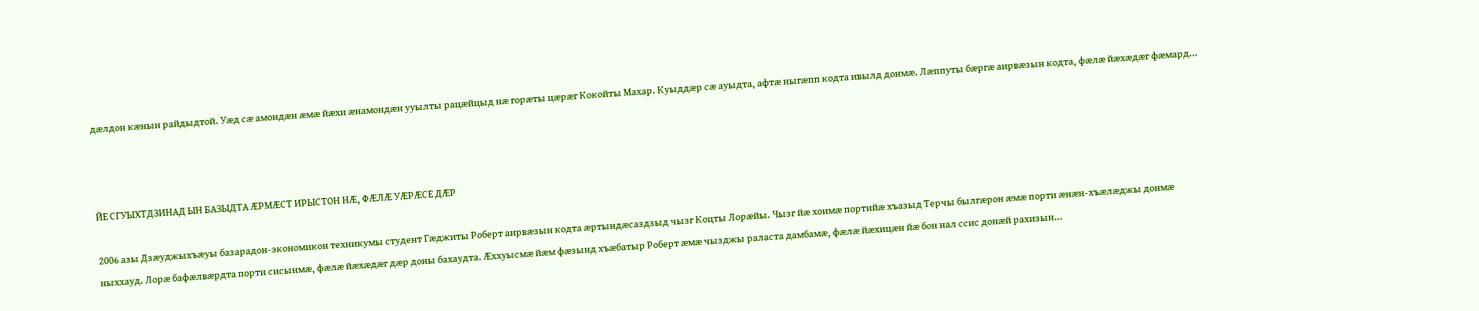дæлдон кæнын райдыдтой. Уæд сæ амондæн æмæ йæхи æнамондæн ууылты рацæйцыд нæ горæты цæрæг Кокойты Махар. Куыддæр сæ ауыдта, афтæ ныгæпп кодта ивылд донмæ. Лæппуты бæргæ аирвæзын кодта, фæлæ йæхæдæг фæмард…



ЙЕ СГУЫХТДЗИНАД ЫН БАЗЫДТА ÆРМÆСТ ИРЫСТОН НÆ, ФÆЛÆ УÆРÆСЕ ДÆР

2006 азы Дзæуджыхъæуы базарадон-экономикон техникумы студент Гæджиты Роберт аирвæзын кодта æртындæсаздзыд чызг Коцты Лорæйы. Чызг йæ хоимæ портийæ хъазыд Терчы былгæрон æмæ порти æнæн-хъæлæджы донмæ ныххауд. Лорæ бафæлвæрдта порти сисынмæ, фæлæ йæхæдæг дæр доны бахаудта. Æххуысмæ йæм фæзынд хъæбатыр Роберт æмæ чызджы раласта дамбамæ, фæлæ йæхицæн йæ бон нал ссис донæй рахизын…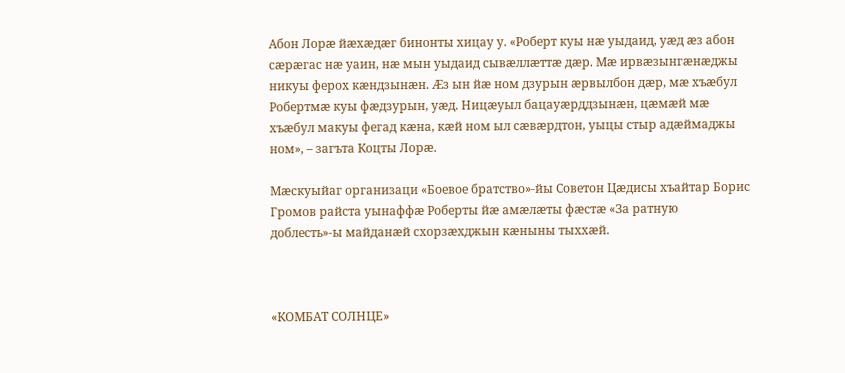Абон Лорæ йæхæдæг бинонты хицау у. «Роберт куы нæ уыдаид, уæд æз абон сæрæгас нæ уаин, нæ мын уыдаид сывæллæттæ дæр. Мæ ирвæзынгæнæджы никуы ферох кæндзынæн. Æз ын йæ ном дзурын æрвылбон дæр, мæ хъæбул Робертмæ куы фæдзурын, уæд. Ницæуыл бацауæрддзынæн, цæмæй мæ хъæбул макуы фегад кæна, кæй ном ыл сæвæрдтон, уыцы стыр адæймаджы ном», – загъта Коцты Лорæ.

Мæскуыйаг организаци «Боевое братство»-йы Советон Цæдисы хъайтар Борис Громов райста уынаффæ Роберты йæ амæлæты фæстæ «За ратную доблесть»-ы майданæй схорзæхджын кæныны тыххæй.



«КОМБАТ СОЛНЦЕ»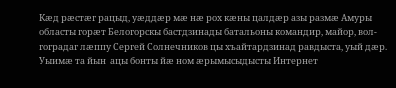Кæд рæстæг рацыд, уæддæр мæ нæ рох кæны цалдæр азы размæ Амуры областы горæт Белогорскы бастдзинады батальоны командир, майор, вол-гоградаг лæппу Сергей Солнечников цы хъайтардзинад равдыста, уый дæр. Уыимæ та йын  ацы бонты йæ ном æрымысыдысты Интернет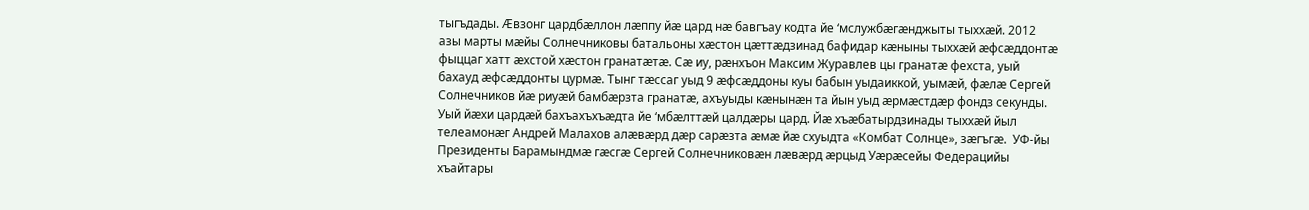тыгъдады. Æвзонг цардбæллон лæппу йæ цард нæ бавгъау кодта йе ‘мслужбæгæнджыты тыххæй. 2012 азы марты мæйы Солнечниковы батальоны хæстон цæттæдзинад бафидар кæныны тыххæй æфсæддонтæ фыццаг хатт æхстой хæстон гранатæтæ. Сæ иу, рæнхъон Максим Журавлев цы гранатæ фехста, уый бахауд æфсæддонты цурмæ. Тынг тæссаг уыд 9 æфсæддоны куы бабын уыдаиккой, уымæй, фæлæ Сергей Солнечников йæ риуæй бамбæрзта гранатæ, ахъуыды кæнынæн та йын уыд æрмæстдæр фондз секунды. Уый йæхи цардæй бахъахъхъæдта йе ‘мбæлттæй цалдæры цард. Йæ хъæбатырдзинады тыххæй йыл телеамонæг Андрей Малахов алæвæрд дæр сарæзта æмæ йæ схуыдта «Комбат Солнце», зæгъгæ.  УФ-йы Президенты Барамындмæ гæсгæ Сергей Солнечниковæн лæвæрд æрцыд Уæрæсейы Федерацийы хъайтары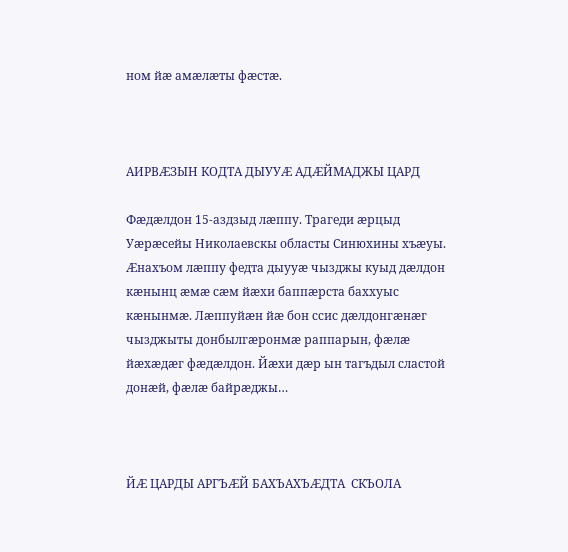ном йæ амæлæты фæстæ.



АИРВÆЗЫН КОДТА ДЫУУÆ АДÆЙМАДЖЫ ЦАРД

Фæдæлдон 15-аздзыд лæппу. Трагеди æрцыд Уæрæсейы Николаевскы областы Синюхины хъæуы. Æнахъом лæппу федта дыууæ чызджы куыд дæлдон кæнынц æмæ сæм йæхи баппæрста баххуыс кæнынмæ. Лæппуйæн йæ бон ссис дæлдонгæнæг чызджыты донбылгæронмæ раппарын, фæлæ  йæхæдæг фæдæлдон. Йæхи дæр ын тагъдыл сластой донæй, фæлæ байрæджы…



ЙÆ ЦАРДЫ АРГЪÆЙ БАХЪАХЪÆДТА  СКЪОЛА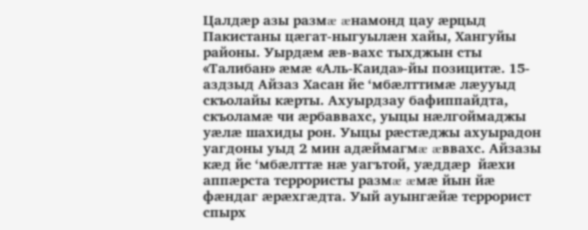Цалдæр азы размæ æнамонд цау æрцыд Пакистаны цæгат-ныгуылæн хайы, Хангуйы районы. Уырдæм æв-вахс тыхджын сты «Талибан» æмæ «Аль-Каида»-йы позицитæ. 15-аздзыд Айзаз Хасан йе ‘мбæлттимæ лæууыд скъолайы кæрты. Ахуырдзау бафиппайдта, скъоламæ чи æрбаввахс, уыцы нæлгоймаджы уæлæ шахиды рон. Уыцы рæстæджы ахуырадон уагдоны уыд 2 мин адæймагмæ æввахс. Айзазы кæд йе ‘мбæлттæ нæ уагътой, уæддæр  йæхи аппæрста террористы размæ æмæ йын йæ фæндаг æрæхгæдта. Уый ауынгæйæ террорист спырх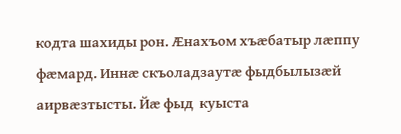кодта шахиды рон. Æнахъом хъæбатыр лæппу фæмард. Иннæ скъоладзаутæ фыдбылызæй аирвæзтысты. Йæ фыд  куыста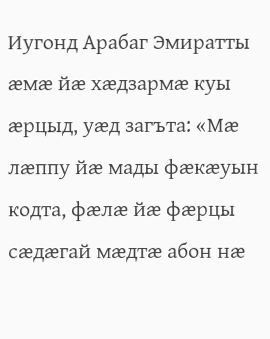Иугонд Арабаг Эмиратты æмæ йæ хæдзармæ куы æрцыд, уæд загъта: «Мæ лæппу йæ мады фæкæуын кодта, фæлæ йæ фæрцы сæдæгай мæдтæ абон нæ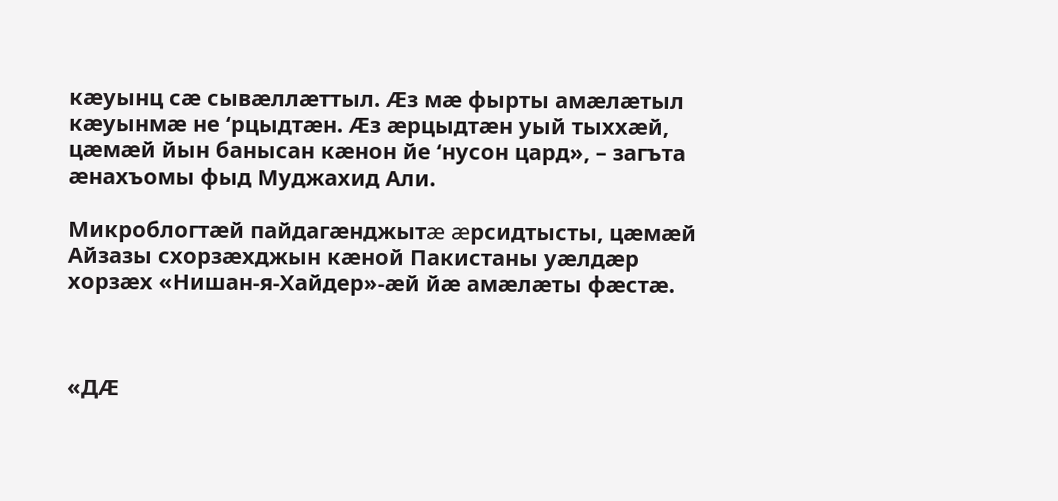кæуынц сæ сывæллæттыл. Æз мæ фырты амæлæтыл кæуынмæ не ‘рцыдтæн. Æз æрцыдтæн уый тыххæй, цæмæй йын банысан кæнон йе ‘нусон цард», – загъта æнахъомы фыд Муджахид Али.

Микроблогтæй пайдагæнджытæ æрсидтысты, цæмæй Айзазы схорзæхджын кæной Пакистаны уæлдæр хорзæх «Нишан-я-Хайдер»-æй йæ амæлæты фæстæ.



«ДÆ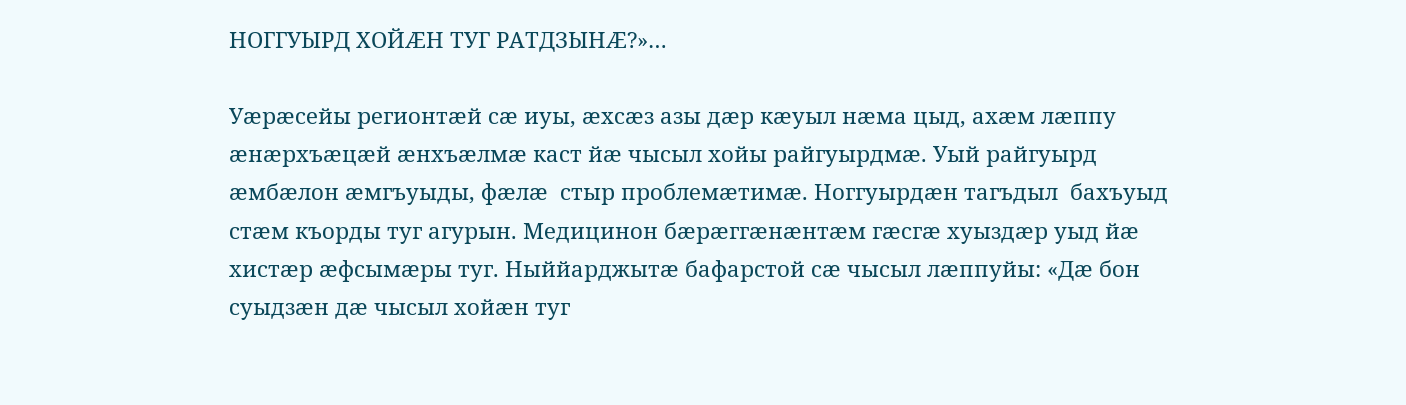НОГГУЫРД ХОЙÆН ТУГ РАТДЗЫНÆ?»…

Уæрæсейы регионтæй сæ иуы, æхсæз азы дæр кæуыл нæма цыд, ахæм лæппу æнæрхъæцæй æнхъæлмæ каст йæ чысыл хойы райгуырдмæ. Уый райгуырд æмбæлон æмгъуыды, фæлæ  стыр проблемæтимæ. Ноггуырдæн тагъдыл  бахъуыд стæм къорды туг агурын. Медицинон бæрæггæнæнтæм гæсгæ хуыздæр уыд йæ хистæр æфсымæры туг. Ныййарджытæ бафарстой сæ чысыл лæппуйы: «Дæ бон суыдзæн дæ чысыл хойæн туг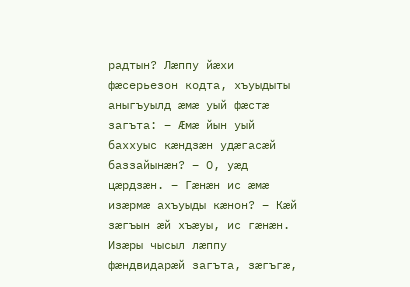радтын? Лæппу йæхи фæсерьезон кодта, хъуыдыты аныгъуылд æмæ уый фæстæ загъта: – Æмæ йын уый баххуыс кæндзæн удæгасæй баззайынæн? – О, уæд цæрдзæн. – Гæнæн ис æмæ изæрмæ ахъуыды кæнон? – Кæй зæгъын æй хъæуы, ис гæнæн. Изæры чысыл лæппу фæндвидарæй загъта, зæгъгæ,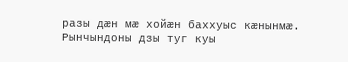разы дæн мæ хойæн баххуыс кæнынмæ. Рынчындоны дзы туг куы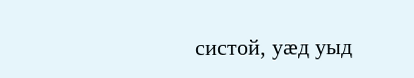систой, уæд уыд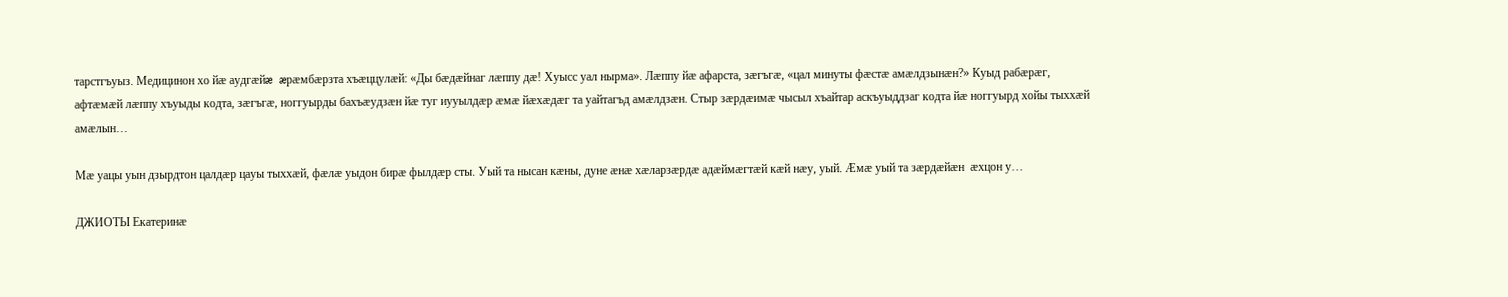тарстгъуыз. Медицинон хо йæ аудгæйæ æрæмбæрзта хъæццулæй: «Ды бæдæйнаг лæппу дæ! Хуысс уал нырма». Лæппу йæ афарста, зæгъгæ, «цал минуты фæстæ амæлдзынæн?» Куыд рабæрæг, афтæмæй лæппу хъуыды кодта, зæгъгæ, ноггуырды бахъæудзæн йæ туг иууылдæр æмæ йæхæдæг та уайтагъд амæлдзæн. Стыр зæрдæимæ чысыл хъайтар аскъуыддзаг кодта йæ ноггуырд хойы тыххæй амæлын…

Мæ уацы уын дзырдтон цалдæр цауы тыххæй, фæлæ уыдон бирæ фылдæр сты. Уый та нысан кæны, дуне æнæ хæларзæрдæ адæймæгтæй кæй нæу, уый. Æмæ уый та зæрдæйæн  æхцон у…

ДЖИОТЫ Екатеринæ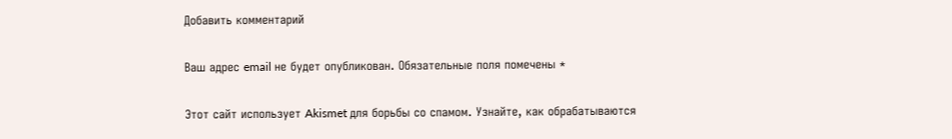Добавить комментарий

Ваш адрес email не будет опубликован. Обязательные поля помечены *

Этот сайт использует Akismet для борьбы со спамом. Узнайте, как обрабатываются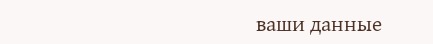ваши данные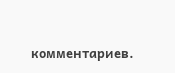комментариев.